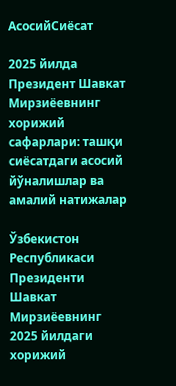АсосийСиёсат

2025 йилда Президент Шавкат Мирзиёевнинг хорижий сафарлари: ташқи сиёсатдаги асосий йўналишлар ва амалий натижалар

Ўзбекистон Республикаси Президенти Шавкат Мирзиёевнинг 2025 йилдаги хорижий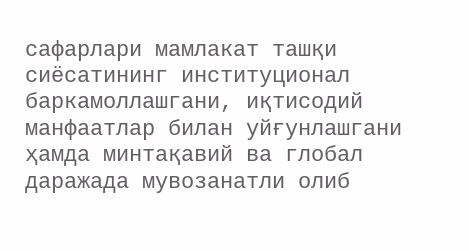сафарлари мамлакат ташқи сиёсатининг институционал баркамоллашгани, иқтисодий манфаатлар билан уйғунлашгани ҳамда минтақавий ва глобал даражада мувозанатли олиб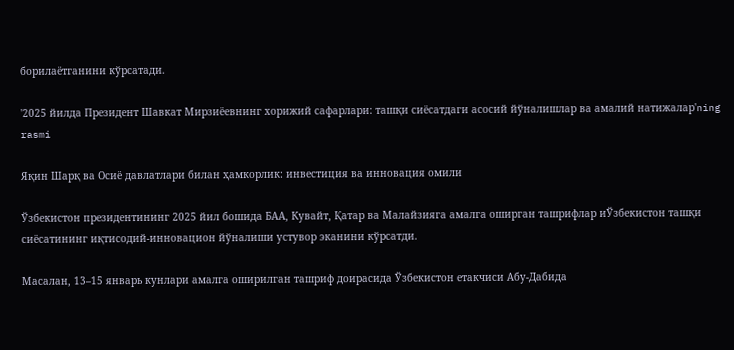борилаётганини кўрсатади.

'2025 йилда Президент Шавкат Мирзиёевнинг хорижий сафарлари: ташқи сиёсатдаги асосий йўналишлар ва амалий натижалар'ning rasmi

Яқин Шарқ ва Осиё давлатлари билан ҳамкорлик: инвестиция ва инновация омили

Ўзбекистон президентининг 2025 йил бошида БАА, Кувайт, Қатар ва Малайзияга амалга оширган ташрифлар иЎзбекистон ташқи сиёсатининг иқтисодий-инновацион йўналиши устувор эканини кўрсатди.

Масалан, 13–15 январь кунлари амалга оширилган ташриф доирасида Ўзбекистон етакчиси Абу-Дабида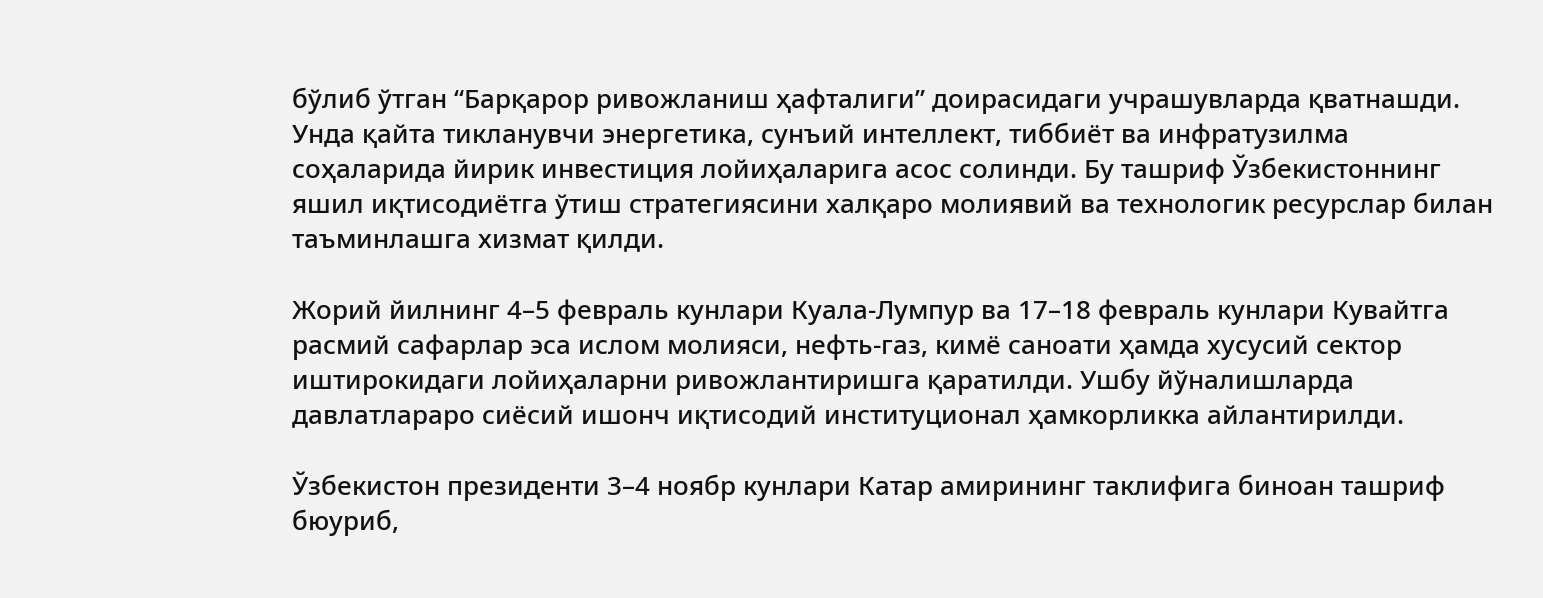бўлиб ўтган “Барқарор ривожланиш ҳафталиги” доирасидаги учрашувларда қватнашди. Унда қайта тикланувчи энергетика, сунъий интеллект, тиббиёт ва инфратузилма соҳаларида йирик инвестиция лойиҳаларига асос солинди. Бу ташриф Ўзбекистоннинг яшил иқтисодиётга ўтиш стратегиясини халқаро молиявий ва технологик ресурслар билан таъминлашга хизмат қилди.

Жорий йилнинг 4–5 февраль кунлари Куала-Лумпур ва 17–18 февраль кунлари Кувайтга расмий сафарлар эса ислом молияси, нефть-газ, кимё саноати ҳамда хусусий сектор иштирокидаги лойиҳаларни ривожлантиришга қаратилди. Ушбу йўналишларда давлатлараро сиёсий ишонч иқтисодий институционал ҳамкорликка айлантирилди.

Ўзбекистон президенти 3–4 ноябр кунлари Катар амирининг таклифига биноан ташриф бюуриб,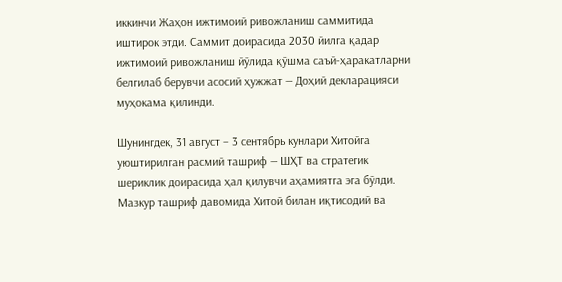иккинчи Жаҳон ижтимоий ривожланиш саммитида иштирок этди. Саммит доирасида 2030 йилга қадар ижтимоий ривожланиш йўлида қўшма саъй-ҳаракатларни белгилаб берувчи асосий ҳужжат — Доҳий декларацияси муҳокама қилинди.

Шунингдек, 31 август – 3 сентябрь кунлари Хитойга уюштирилган расмий ташриф — ШҲТ ва стратегик шериклик доирасида ҳал қилувчи аҳамиятга эга бўлди. Мазкур ташриф давомида Хитой билан иқтисодий ва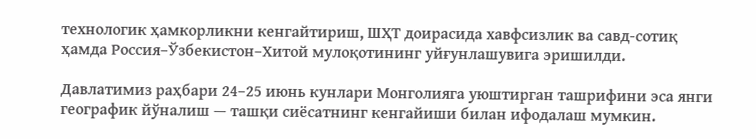технологик ҳамкорликни кенгайтириш, ШҲТ доирасида хавфсизлик ва савд-сотиқ ҳамда Россия–Ўзбекистон–Хитой мулоқотининг уйғунлашувига эришилди.

Давлатимиз раҳбари 24–25 июнь кунлари Монголияга уюштирган ташрифини эса янги географик йўналиш — ташқи сиёсатнинг кенгайиши билан ифодалаш мумкин.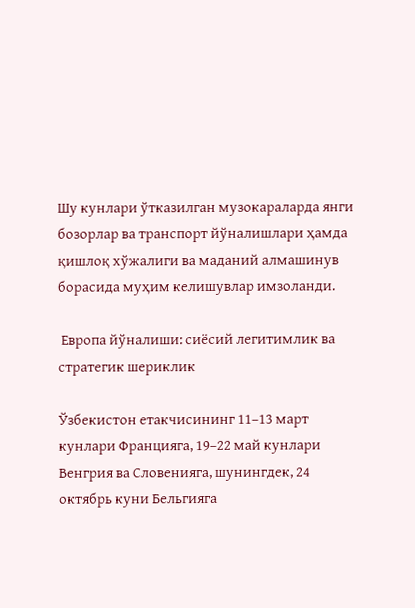Шу кунлари ўтказилган музокараларда янги бозорлар ва транспорт йўналишлари ҳамда қишлоқ хўжалиги ва маданий алмашинув борасида муҳим келишувлар имзоланди.

 Европа йўналиши: сиёсий легитимлик ва стратегик шериклик

Ўзбекистон етакчисининг 11–13 март кунлари Францияга, 19–22 май кунлари Венгрия ва Словенияга, шунингдек, 24 октябрь куни Бельгияга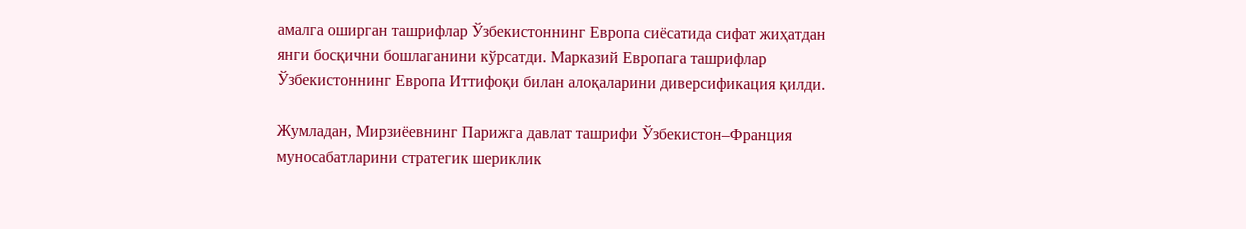амалга оширган ташрифлар Ўзбекистоннинг Европа сиёсатида сифат жиҳатдан янги босқични бошлаганини кўрсатди. Марказий Европага ташрифлар Ўзбекистоннинг Европа Иттифоқи билан алоқаларини диверсификация қилди.

Жумладан, Мирзиёевнинг Парижга давлат ташрифи Ўзбекистон–Франция муносабатларини стратегик шериклик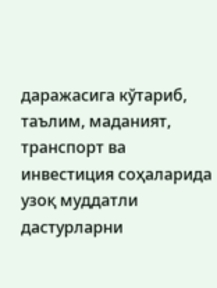даражасига кўтариб, таълим, маданият, транспорт ва инвестиция соҳаларида узоқ муддатли дастурларни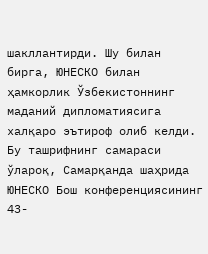шакллантирди. Шу билан бирга, ЮНЕСКО билан ҳамкорлик Ўзбекистоннинг маданий дипломатиясига халқаро эътироф олиб келди. Бу ташрифнинг самараси ўлароқ, Самарқанда шаҳрида ЮНЕСКО Бош конференциясининг 43-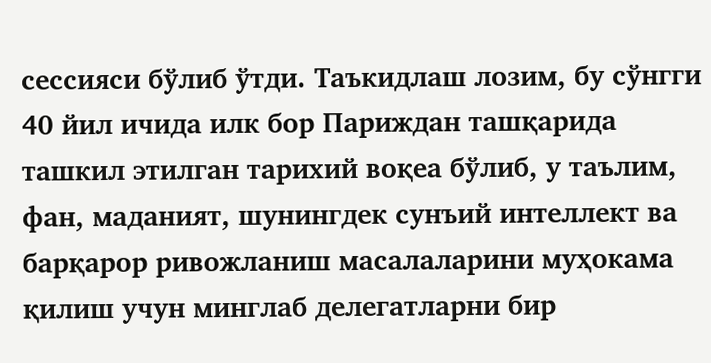сессияси бўлиб ўтди. Таъкидлаш лозим, бу сўнгги 40 йил ичида илк бор Париждан ташқарида ташкил этилган тарихий воқеа бўлиб, у таълим, фан, маданият, шунингдек сунъий интеллект ва барқарор ривожланиш масалаларини муҳокама қилиш учун минглаб делегатларни бир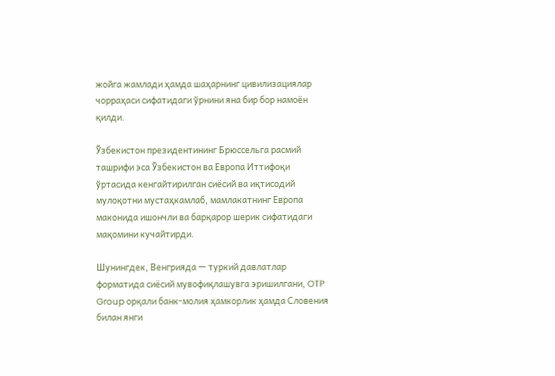жойга жамлади ҳамда шаҳарнинг цивилизациялар чорраҳаси сифатидаги ўрнини яна бир бор намоён қилди.

Ўзбекистон президентининг Брюссельга расмий ташрифи эса Ўзбекистон ва Европа Иттифоқи ўртасида кенгайтирилган сиёсий ва иқтисодий мулоқотни мустаҳкамлаб, мамлакатнинг Европа маконида ишончли ва барқарор шерик сифатидаги мақомини кучайтирди.

Шунингдек, Венгрияда — туркий давлатлар форматида сиёсий мувофиқлашувга эришилгани, OTP Group орқали банк-молия ҳамкорлик ҳамда Словения билан янги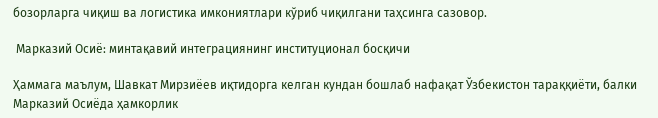бозорларга чиқиш ва логистика имкониятлари кўриб чиқилгани таҳсинга сазовор.

 Марказий Осиё: минтақавий интеграциянинг институционал босқичи

Ҳаммага маълум, Шавкат Мирзиёев иқтидорга келган кундан бошлаб нафақат Ўзбекистон тараққиёти, балки Марказий Осиёда ҳамкорлик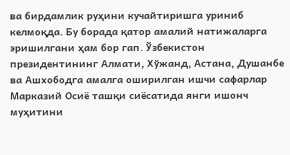ва бирдамлик руҳини кучайтиришга уриниб келмоқда. Бу борада қатор амалий натижаларга эришилгани ҳам бор гап. Ўзбекистон президентининг Алмати, Хўжанд, Астана, Душанбе ва Ашхободга амалга оширилган ишчи сафарлар Марказий Осиё ташқи сиёсатида янги ишонч муҳитини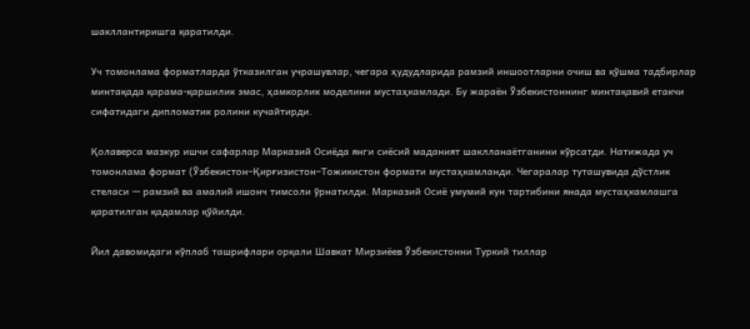шакллантиришга қаратилди.

Уч томонлама форматларда ўтказилган учрашувлар, чегара ҳудудларида рамзий иншоотларни очиш ва қўшма тадбирлар минтақада қарама-қаршилик эмас, ҳамкорлик моделини мустаҳкамлади. Бу жараён Ўзбекистоннинг минтақавий етакчи сифатидаги дипломатик ролини кучайтирди.

Қолаверса мазкур ишчи сафарлар Марказий Осиёда янги сиёсий маданият шаклланаётганини кўрсатди. Натижада уч томонлама формат (Ўзбекистон–Қирғизистон–Тожикистон формати мустаҳкамланди. Чегаралар туташувида дўстлик стеласи — рамзий ва амалий ишонч тимсоли ўрнатилди. Марказий Осиё умумий кун тартибини янада мустаҳкамлашга қаратилган қадамлар қўйилди.

Йил давомидаги кўплаб ташрифлари орқали Шавкат Мирзиёев Ўзбекистонни Туркий тиллар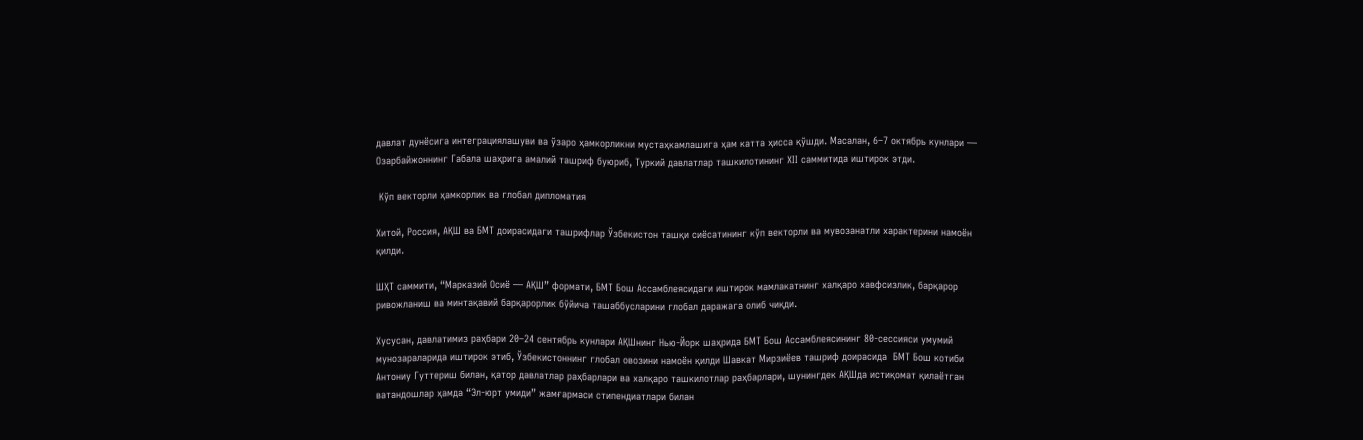давлат дунёсига интеграциялашуви ва ўзаро ҳамкорликни мустаҳкамлашига ҳам катта ҳисса қўшди. Масалан, 6–7 октябрь кунлари — Озарбайжоннинг Габала шаҳрига амалий ташриф буюриб, Туркий давлатлар ташкилотининг XII саммитида иштирок этди.

 Кўп векторли ҳамкорлик ва глобал дипломатия

Хитой, Россия, АҚШ ва БМТ доирасидаги ташрифлар Ўзбекистон ташқи сиёсатининг кўп векторли ва мувозанатли характерини намоён қилди.

ШҲТ саммити, “Марказий Осиё — АҚШ” формати, БМТ Бош Ассамблеясидаги иштирок мамлакатнинг халқаро хавфсизлик, барқарор ривожланиш ва минтақавий барқарорлик бўйича ташаббусларини глобал даражага олиб чиқди.

Хусусан, давлатимиз раҳбари 20–24 сентябрь кунлари АҚШнинг Нью-Йорк шаҳрида БМТ Бош Ассамблеясининг 80-сессияси умумий мунозараларида иштирок этиб, Ўзбекистоннинг глобал овозини намоён қилди Шавкат Мирзиёев ташриф доирасида  БМТ Бош котиби Антониу Гуттериш билан, қатор давлатлар раҳбарлари ва халқаро ташкилотлар раҳбарлари, шунингдек АҚШда истиқомат қилаётган ватандошлар ҳамда “Эл-юрт умиди” жамғармаси стипендиатлари билан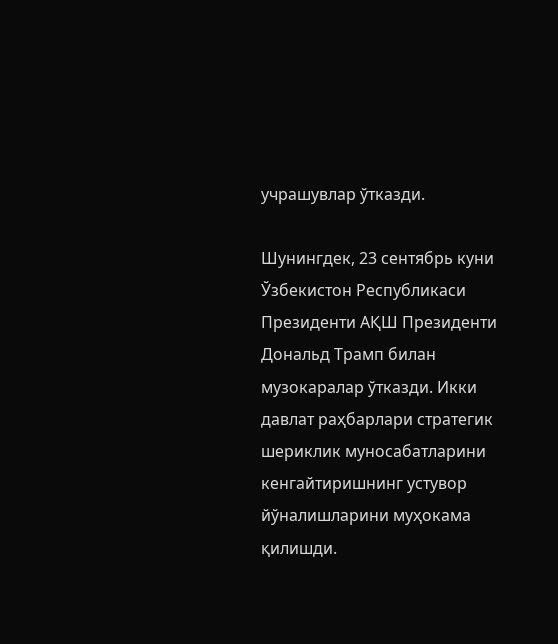учрашувлар ўтказди.

Шунингдек, 23 сентябрь куни Ўзбекистон Республикаси Президенти АҚШ Президенти Дональд Трамп билан музокаралар ўтказди. Икки давлат раҳбарлари стратегик шериклик муносабатларини кенгайтиришнинг устувор йўналишларини муҳокама қилишди.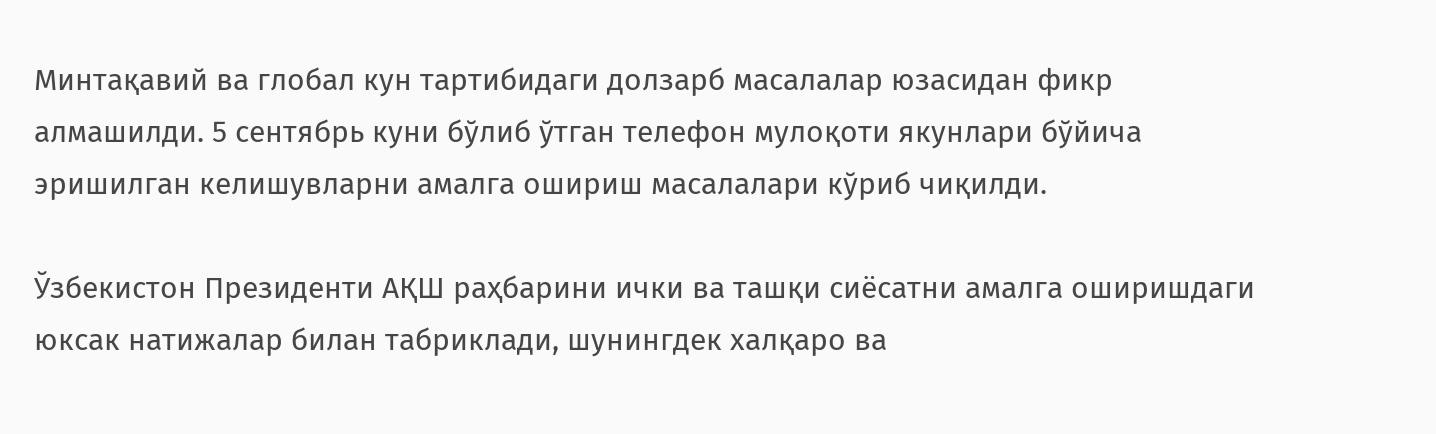Минтақавий ва глобал кун тартибидаги долзарб масалалар юзасидан фикр алмашилди. 5 сентябрь куни бўлиб ўтган телефон мулоқоти якунлари бўйича эришилган келишувларни амалга ошириш масалалари кўриб чиқилди.

Ўзбекистон Президенти АҚШ раҳбарини ички ва ташқи сиёсатни амалга оширишдаги юксак натижалар билан табриклади, шунингдек халқаро ва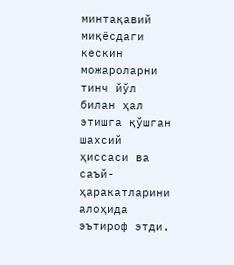минтақавий миқёсдаги кескин можароларни тинч йўл билан ҳал этишга қўшган шахсий ҳиссаси ва саъй-ҳаракатларини алоҳида эътироф этди.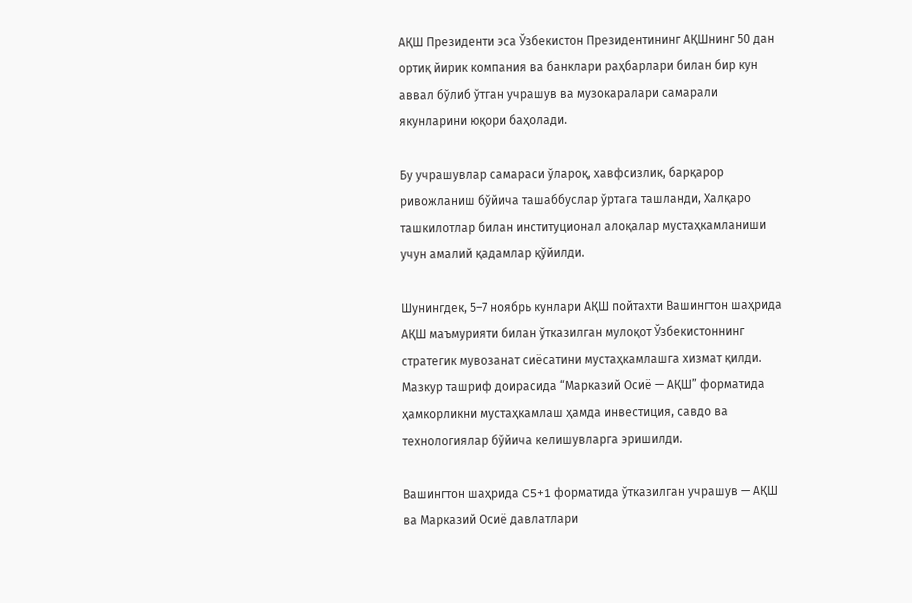АҚШ Президенти эса Ўзбекистон Президентининг АҚШнинг 50 дан ортиқ йирик компания ва банклари раҳбарлари билан бир кун аввал бўлиб ўтган учрашув ва музокаралари самарали якунларини юқори баҳолади.

Бу учрашувлар самараси ўлароқ, хавфсизлик, барқарор ривожланиш бўйича ташаббуслар ўртага ташланди, Халқаро ташкилотлар билан институционал алоқалар мустаҳкамланиши учун амалий қадамлар қўйилди.

Шунингдек, 5–7 ноябрь кунлари АҚШ пойтахти Вашингтон шаҳрида АҚШ маъмурияти билан ўтказилган мулоқот Ўзбекистоннинг стратегик мувозанат сиёсатини мустаҳкамлашга хизмат қилди. Мазкур ташриф доирасида “Марказий Осиё — АҚШ” форматида ҳамкорликни мустаҳкамлаш ҳамда инвестиция, савдо ва технологиялар бўйича келишувларга эришилди.

Вашингтон шаҳрида C5+1 форматида ўтказилган учрашув — АҚШ ва Марказий Осиё давлатлари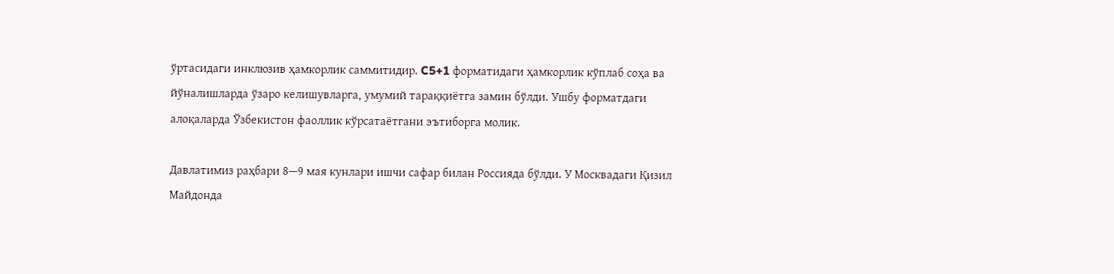ўртасидаги инклюзив ҳамкорлик саммитидир. C5+1 форматидаги ҳамкорлик кўплаб соҳа ва йўналишларда ўзаро келишувларга, умумий тараққиётга замин бўлди. Ушбу форматдаги алоқаларда Ўзбекистон фаоллик кўрсатаётгани эътиборга молик.

Давлатимиз раҳбари 8—9 мая кунлари ишчи сафар билан Россияда бўлди. У Москвадаги Қизил Майдонда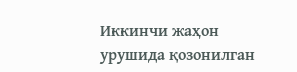Иккинчи жаҳон урушида қозонилган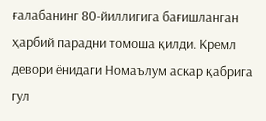ғалабанинг 80-йиллигига бағишланган ҳарбий парадни томоша қилди. Кремл девори ёнидаги Номаълум аскар қабрига гул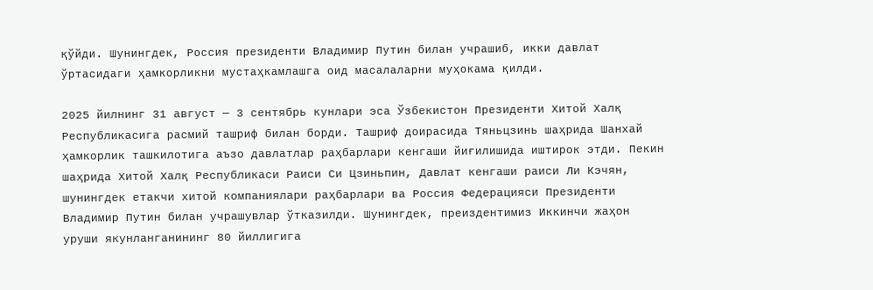қўйди. Шунингдек, Россия президенти Владимир Путин билан учрашиб, икки давлат ўртасидаги ҳамкорликни мустаҳкамлашга оид масалаларни муҳокама қилди.

2025 йилнинг 31 август — 3 сентябрь кунлари эса Ўзбекистон Президенти Хитой Халқ Республикасига расмий ташриф билан борди. Ташриф доирасида Тяньцзинь шаҳрида Шанхай ҳамкорлик ташкилотига аъзо давлатлар раҳбарлари кенгаши йиғилишида иштирок этди. Пекин шаҳрида Хитой Халқ Республикаси Раиси Си Цзиньпин, Давлат кенгаши раиси Ли Кэчян, шунингдек етакчи хитой компаниялари раҳбарлари ва Россия Федерацияси Президенти Владимир Путин билан учрашувлар ўтказилди. Шунингдек, преиздентимиз Иккинчи жаҳон уруши якунланганининг 80 йиллигига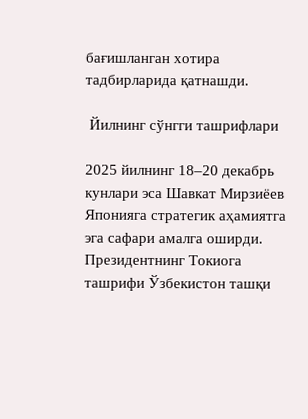бағишланган хотира тадбирларида қатнашди.

 Йилнинг сўнгги ташрифлари

2025 йилнинг 18–20 декабрь кунлари эса Шавкат Мирзиёев Японияга стратегик аҳамиятга эга сафари амалга оширди. Президентнинг Токиога ташрифи Ўзбекистон ташқи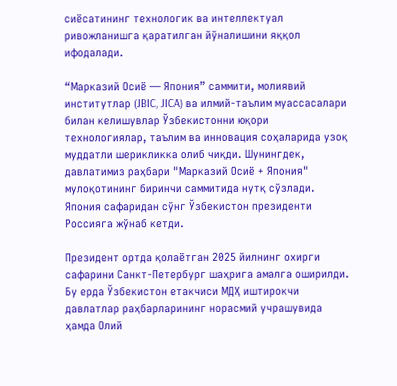сиёсатининг технологик ва интеллектуал ривожланишга қаратилган йўналишини яққол ифодалади.

“Марказий Осиё — Япония” саммити, молиявий институтлар (JBIC, JICA) ва илмий-таълим муассасалари билан келишувлар Ўзбекистонни юқори технологиялар, таълим ва инновация соҳаларида узоқ муддатли шерикликка олиб чиқди. Шунингдек, давлатимиз раҳбари "Марказий Осиё + Япония" мулоқотининг биринчи саммитида нутқ сўзлади. Япония сафаридан сўнг Ўзбекистон президенти Россияга жўнаб кетди.

Президент ортда қолаётган 2025 йилнинг охирги сафарини Санкт-Петербург шаҳрига амалга оширилди.  Бу ерда Ўзбекистон етакчиси МДҲ иштирокчи давлатлар раҳбарларининг норасмий учрашувида ҳамда Олий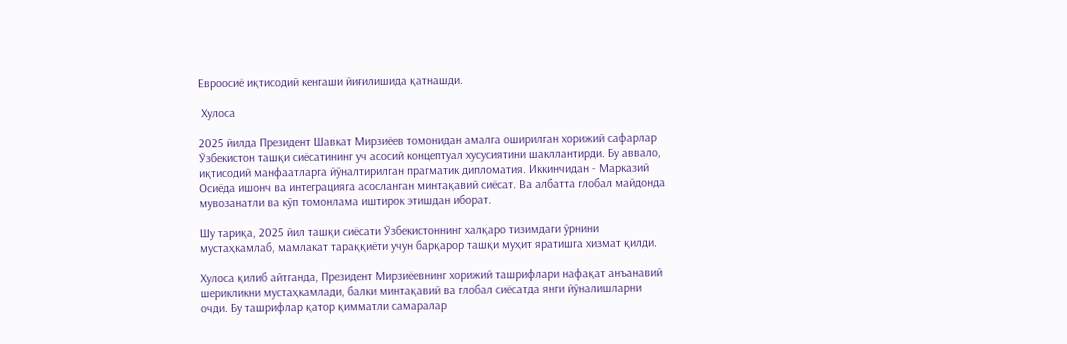Евроосиё иқтисодий кенгаши йиғилишида қатнашди.

 Хулоса

2025 йилда Президент Шавкат Мирзиёев томонидан амалга оширилган хорижий сафарлар Ўзбекистон ташқи сиёсатининг уч асосий концептуал хусусиятини шакллантирди. Бу аввало, иқтисодий манфаатларга йўналтирилган прагматик дипломатия. Иккинчидан - Марказий Осиёда ишонч ва интеграцияга асосланган минтақавий сиёсат. Ва албатта глобал майдонда мувозанатли ва кўп томонлама иштирок этишдан иборат.

Шу тариқа, 2025 йил ташқи сиёсати Ўзбекистоннинг халқаро тизимдаги ўрнини мустаҳкамлаб, мамлакат тараққиёти учун барқарор ташқи муҳит яратишга хизмат қилди.

Хулоса қилиб айтганда, Президент Мирзиёевнинг хорижий ташрифлари нафақат анъанавий шерикликни мустаҳкамлади, балки минтақавий ва глобал сиёсатда янги йўналишларни очди. Бу ташрифлар қатор қимматли самаралар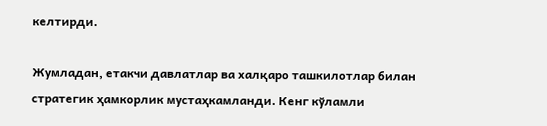келтирди.

Жумладан, етакчи давлатлар ва халқаро ташкилотлар билан стратегик ҳамкорлик мустаҳкамланди. Кенг кўламли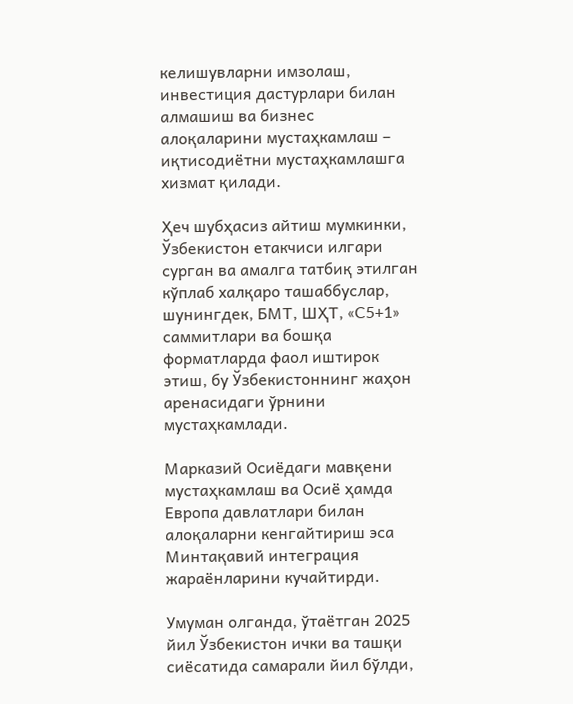келишувларни имзолаш, инвестиция дастурлари билан алмашиш ва бизнес алоқаларини мустаҳкамлаш – иқтисодиётни мустаҳкамлашга хизмат қилади.

Ҳеч шубҳасиз айтиш мумкинки, Ўзбекистон етакчиси илгари сурган ва амалга татбиқ этилган кўплаб халқаро ташаббуслар, шунингдек, БМТ, ШҲТ, «C5+1» саммитлари ва бошқа форматларда фаол иштирок этиш, бу Ўзбекистоннинг жаҳон аренасидаги ўрнини мустаҳкамлади.

Марказий Осиёдаги мавқени мустаҳкамлаш ва Осиё ҳамда Европа давлатлари билан алоқаларни кенгайтириш эса Минтақавий интеграция жараёнларини кучайтирди.

Умуман олганда, ўтаётган 2025 йил Ўзбекистон ички ва ташқи сиёсатида самарали йил бўлди,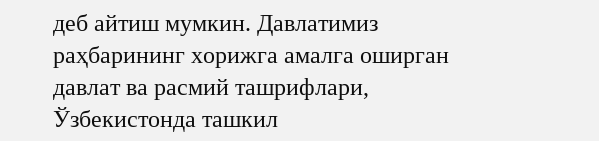деб айтиш мумкин. Давлатимиз раҳбарининг хорижга амалга оширган давлат ва расмий ташрифлари, Ўзбекистонда ташкил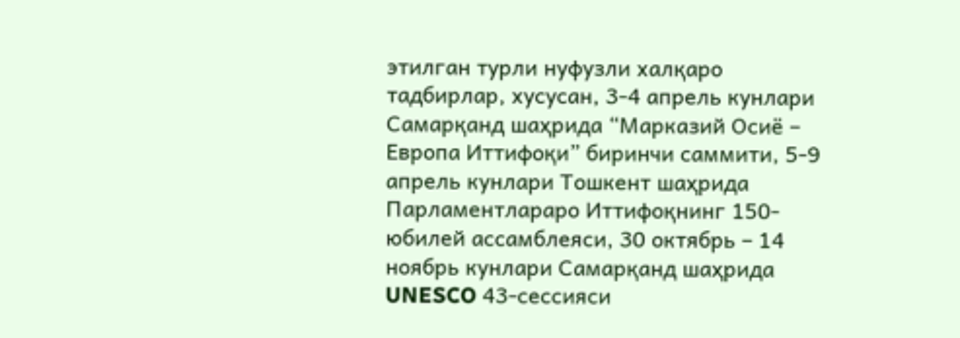этилган турли нуфузли халқаро тадбирлар, хусусан, 3-4 апрель кунлари Самарқанд шаҳрида “Марказий Осиё – Европа Иттифоқи” биринчи саммити, 5-9 апрель кунлари Тошкент шаҳрида Парламентлараро Иттифоқнинг 150-юбилей ассамблеяси, 30 октябрь – 14 ноябрь кунлари Самарқанд шаҳрида UNESCO 43-сессияси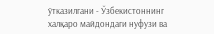ўтказилгани - Ўзбекистоннинг халқаро майдондаги нуфузи ва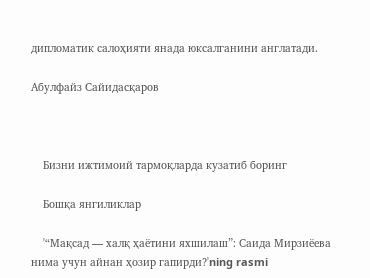дипломатик салоҳияти янада юксалганини англатади.

Абулфайз Сайидасқаров



    Бизни ижтимоий тармоқларда кузатиб боринг

    Бошқа янгиликлар

    '“Мақсад — халқ ҳаётини яхшилаш”: Саида Мирзиёева нима учун айнан ҳозир гапирди?'ning rasmi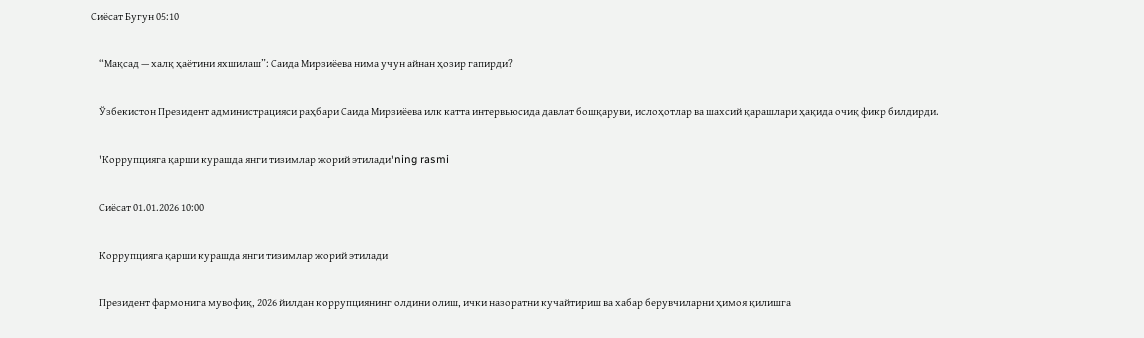Сиёсат Бугун 05:10

    “Мақсад — халқ ҳаётини яхшилаш”: Саида Мирзиёева нима учун айнан ҳозир гапирди?

    Ўзбекистон Президент администрацияси раҳбари Саида Мирзиёева илк катта интервьюсида давлат бошқаруви, ислоҳотлар ва шахсий қарашлари ҳақида очиқ фикр билдирди.

    'Коррупцияга қарши курашда янги тизимлар жорий этилади'ning rasmi

    Сиёсат 01.01.2026 10:00

    Коррупцияга қарши курашда янги тизимлар жорий этилади

    Президент фармонига мувофиқ, 2026 йилдан коррупциянинг олдини олиш, ички назоратни кучайтириш ва хабар берувчиларни ҳимоя қилишга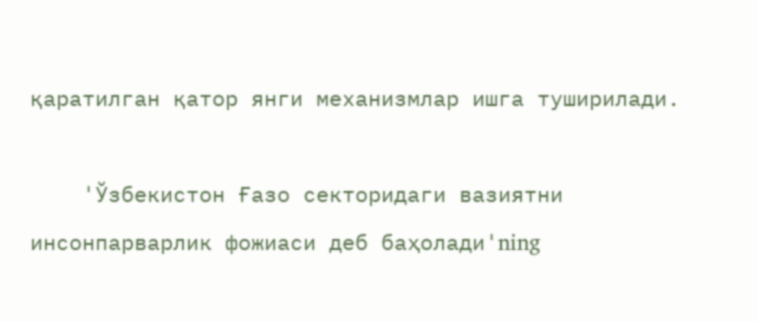қаратилган қатор янги механизмлар ишга туширилади.

    'Ўзбекистон Ғазо секторидаги вазиятни инсонпарварлик фожиаси деб баҳолади'ning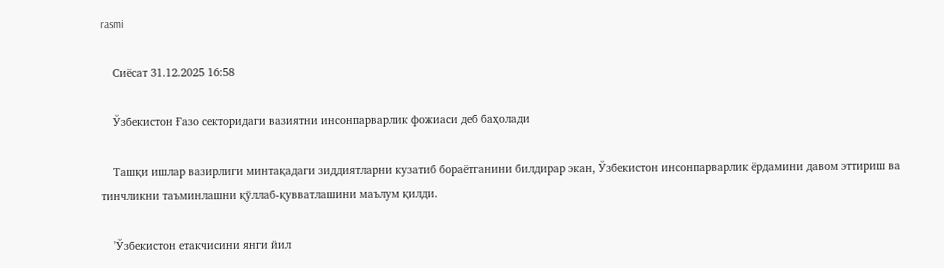rasmi

    Сиёсат 31.12.2025 16:58

    Ўзбекистон Ғазо секторидаги вазиятни инсонпарварлик фожиаси деб баҳолади

    Ташқи ишлар вазирлиги минтақадаги зиддиятларни кузатиб бораётганини билдирар экан, Ўзбекистон инсонпарварлик ёрдамини давом эттириш ва тинчликни таъминлашни қўллаб-қувватлашини маълум қилди.

    'Ўзбекистон етакчисини янги йил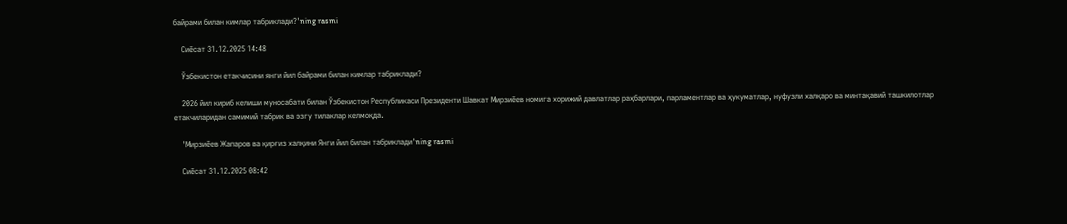байрами билан кимлар табриклади?'ning rasmi

    Сиёсат 31.12.2025 14:48

    Ўзбекистон етакчисини янги йил байрами билан кимлар табриклади?

    2026 йил кириб келиши муносабати билан Ўзбекистон Республикаси Президенти Шавкат Мирзиёев номига хорижий давлатлар раҳбарлари, парламентлар ва ҳукуматлар, нуфузли халқаро ва минтақавий ташкилотлар етакчиларидан самимий табрик ва эзгу тилаклар келмоқда.

    'Мирзиёев Жапаров ва қирғиз халқини Янги йил билан табриклади'ning rasmi

    Сиёсат 31.12.2025 08:42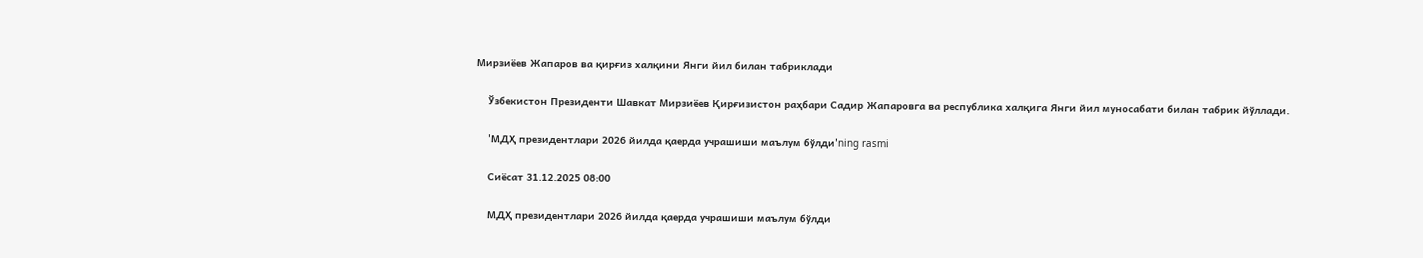Мирзиёев Жапаров ва қирғиз халқини Янги йил билан табриклади

    Ўзбекистон Президенти Шавкат Мирзиёев Қирғизистон раҳбари Садир Жапаровга ва республика халқига Янги йил муносабати билан табрик йўллади.

    'МДҲ президентлари 2026 йилда қаерда учрашиши маълум бўлди'ning rasmi

    Сиёсат 31.12.2025 08:00

    МДҲ президентлари 2026 йилда қаерда учрашиши маълум бўлди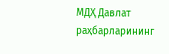МДҲ Давлат раҳбарларининг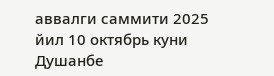аввалги саммити 2025 йил 10 октябрь куни Душанбе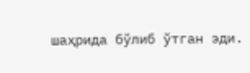шаҳрида бўлиб ўтган эди.